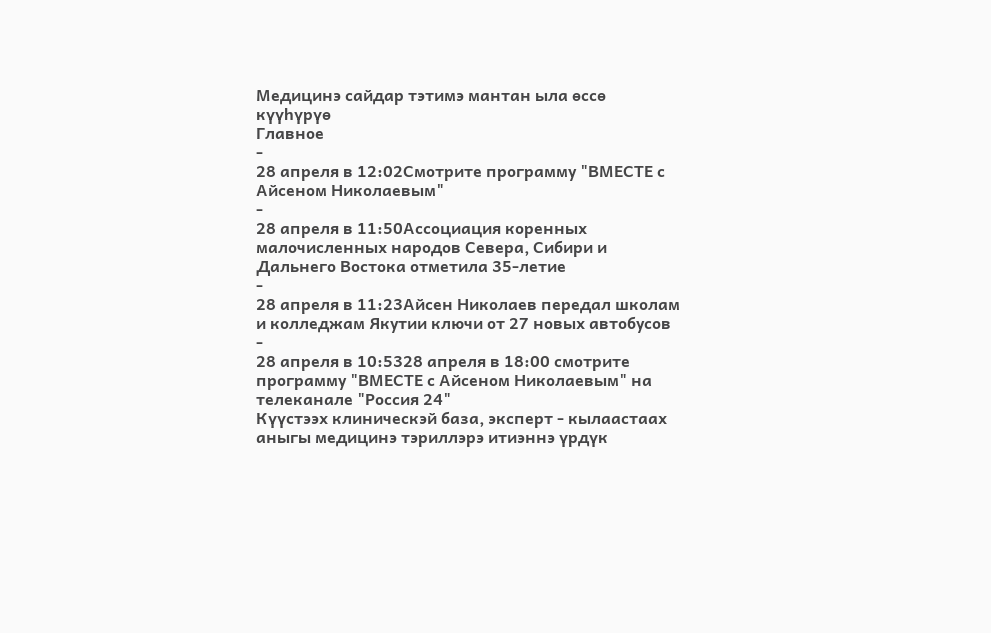Медицинэ сайдар тэтимэ мантан ыла өссө күүһүрүө
Главное
-
28 апреля в 12:02Смотрите программу "ВМЕСТЕ с Айсеном Николаевым"
-
28 апреля в 11:50Ассоциация коренных малочисленных народов Севера, Сибири и Дальнего Востока отметила 35-летие
-
28 апреля в 11:23Айсен Николаев передал школам и колледжам Якутии ключи от 27 новых автобусов
-
28 апреля в 10:5328 апреля в 18:00 смотрите программу "ВМЕСТЕ с Айсеном Николаевым" на телеканале "Россия 24"
Күүстээх клиническэй база, эксперт - кылаастаах аныгы медицинэ тэриллэрэ итиэннэ үрдүк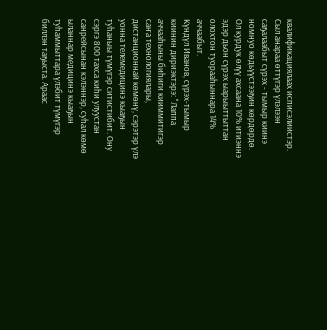квалификациялаах исписэлиистэр. Сыл анараа өттүгэр үлэлээн саҕалаабыт сүрэх - тымыр киинэ номнуо көдьүүстээҕин көрдөрдө. Ол курдук өлүү ахсаана 10% итиэннэ эдэр дьон сүрэх ыарыыттыттан олохтон туорааһыннара 14% аччаабыт.
Күндүл Иванов, сүрэх-тымыр киинин дириэктэрэ: "Лаппа аччааһыны биһиги кииммитигэр саҥа технологиялары, дистанционнай көмөнү, сэрэтэр үлэ уонна телемедицинэ кыаҕын туһаныы түмүгэр ситистибит. Ону сэргэ 800 тахса киһи улуустан санрейсынан кэлэннэр, суһал көмө ыланнар медицинэ кыаҕын туһаммыттара үлэбит түмүгэр биллэн таҕыста. Араас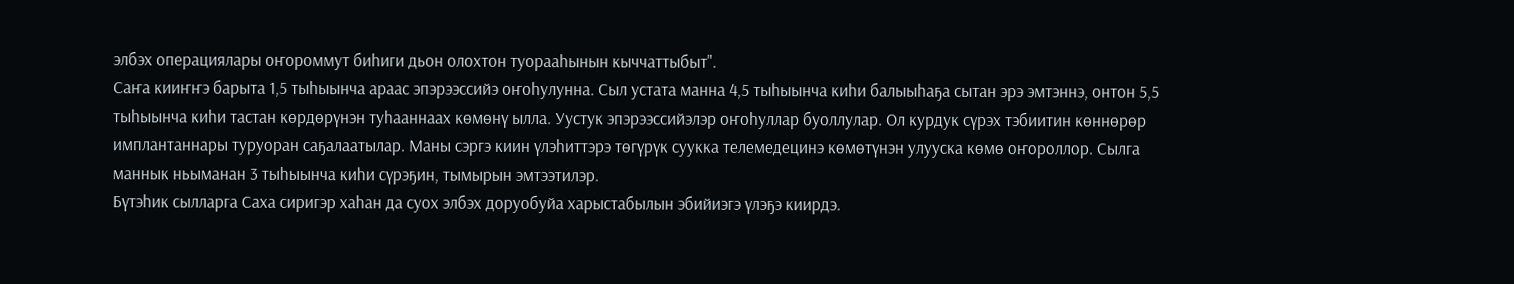элбэх операциялары оҥороммут биһиги дьон олохтон туорааһынын кыччаттыбыт".
Саҥа кииҥҥэ барыта 1,5 тыһыынча араас эпэрээссийэ оҥоһулунна. Сыл устата манна 4,5 тыһыынча киһи балыыһаҕа сытан эрэ эмтэннэ, онтон 5,5 тыһыынча киһи тастан көрдөрүнэн туһааннаах көмөнү ылла. Уустук эпэрээссийэлэр оҥоһуллар буоллулар. Ол курдук сүрэх тэбиитин көннөрөр имплантаннары туруоран саҕалаатылар. Маны сэргэ киин үлэһиттэрэ төгүрүк суукка телемедецинэ көмөтүнэн улууска көмө оҥороллор. Сылга маннык ньыманан 3 тыһыынча киһи сүрэҕин, тымырын эмтээтилэр.
Бүтэһик сылларга Саха сиригэр хаһан да суох элбэх доруобуйа харыстабылын эбийиэгэ үлэҕэ киирдэ.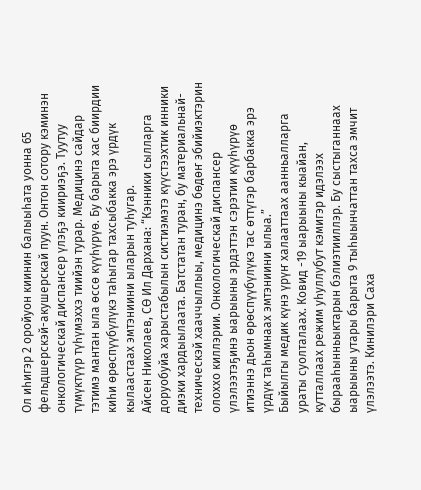Ол иһигэр 2 оройуон киинин балыыһата уонна 65 фельдшерскэй-акушерскай пуун. Онтон сотору кэминэн онкологическай диспансер үлэҕэ киириэҕэ. Туутуу түмүктүүр түһүмэххэ тиийэн турар. Медицинэ сайдар тэтимэ мантан ыла өссө күүһүрүө. Бу барыта хас биирдии киһи өрөспүүбүлүкэ таһыгар тахсыбакка эрэ үрдүк кылаастаах эмтэниини ыларын туһугар.
Айсен Николаев, СӨ Ил Дархана: “Кэнники сылларга доруобуйа харыстабылын систиэмэтэ күүстээхтик инники диэки хардыылаата. Батстатан туран, бу материальнай-техническэй хааччыллыы, медицинэ бөдөҥ эбийиэктэрин олоххо киллэрии. Онкологическай диспансер үлэлээтэҕинэ ыарыыны эрдэттэн сэрэтии күүһүрүө итиэннэ дьон өрөспүүбүлүкэ тас өттүгэр барбакка эрэ үрдүк таһымнаах эмтэниини ылыа.”
Быйылгы медик күнэ үрүҥ халааттаах аанньалларга ураты суолталаах. Ковид -19 ыарыыны кыайан, кутталлаах режим уһуллубут кэмигэр идэлээх бырааһынньыктарын бэлиэтииллэр. Бу сыстыганнаах ыарыыны утары барыта 9 тыһыынчаттан тахса эмчит үлэлээтэ. Кинилэри Саха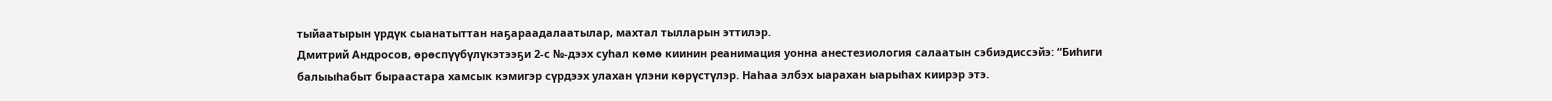тыйаатырын үрдүк сыанатыттан наҕараадалаатылар, махтал тылларын эттилэр.
Дмитрий Андросов, өрөспүүбүлүкэтээҕи 2-с №-дээх суһал көмө киинин реанимация уонна анестезиология салаатын сэбиэдиссэйэ: “Биһиги балыыһабыт быраастара хамсык кэмигэр сүрдээх улахан үлэни көрүстүлэр. Наһаа элбэх ыарахан ыарыһах киирэр этэ.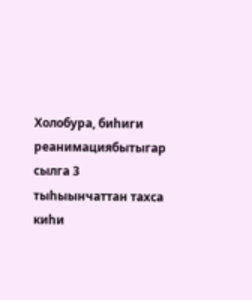Холобура, биһиги реанимациябытыгар сылга 3 тыһыынчаттан тахса киһи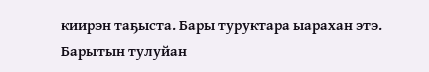киирэн таҕыста. Бары туруктара ыарахан этэ. Барытын тулуйан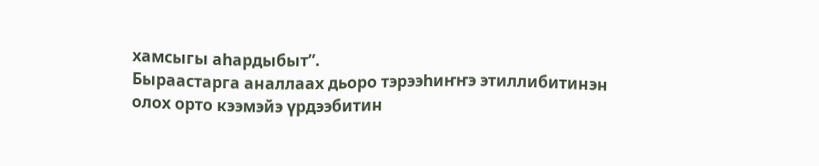хамсыгы аһардыбыт”.
Быраастарга аналлаах дьоро тэрээһиҥҥэ этиллибитинэн олох орто кээмэйэ үрдээбитин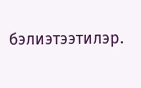бэлиэтээтилэр.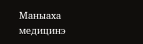Маныаха медицинэ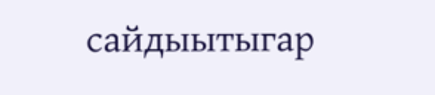сайдыытыгар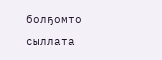болҕомто сыллата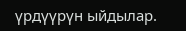үрдүүрүн ыйдылар.